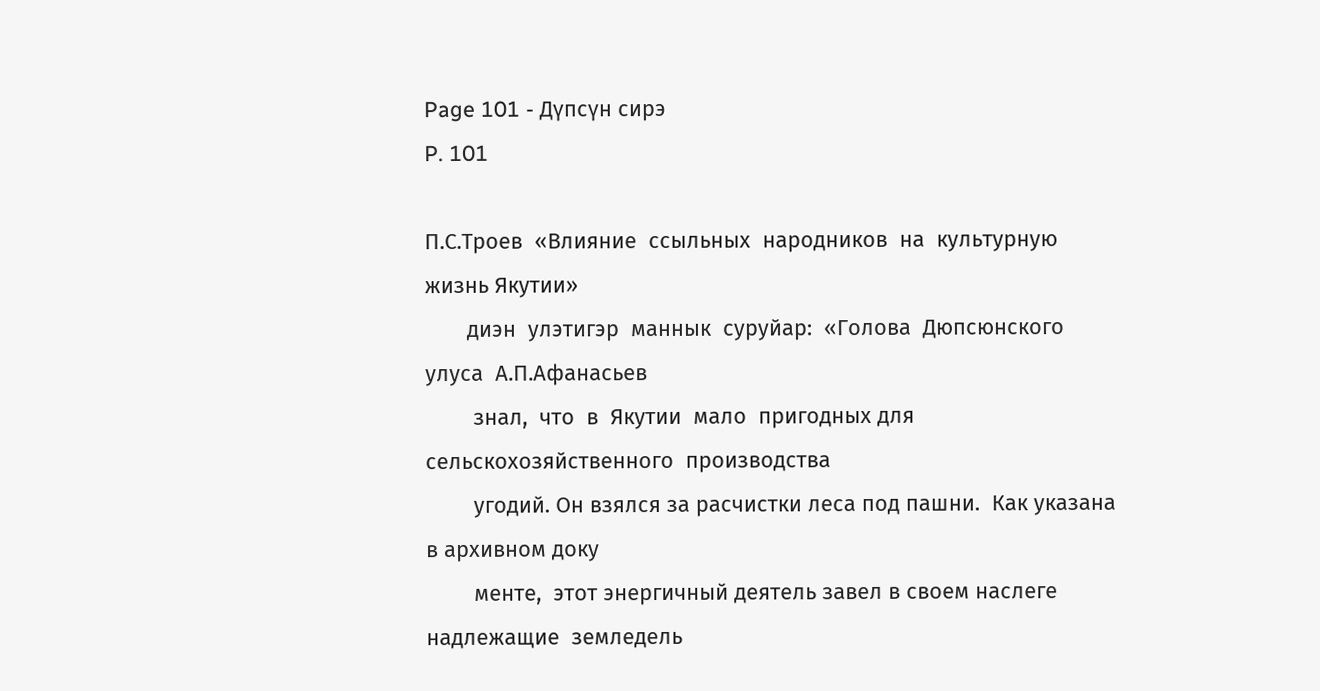Page 101 - Дүпсүн сирэ
P. 101

П.С.Троев  «Влияние  ссыльных  народников  на  культурную жизнь Якутии»
       диэн  улэтигэр  маннык  суруйар:  «Голова  Дюпсюнского  улуса  А.П.Афанасьев
        знал,  что  в  Якутии  мало  пригодных для  сельскохозяйственного  производства
        угодий. Он взялся за расчистки леса под пашни.  Как указана в архивном доку
        менте,  этот энергичный деятель завел в своем наслеге надлежащие  земледель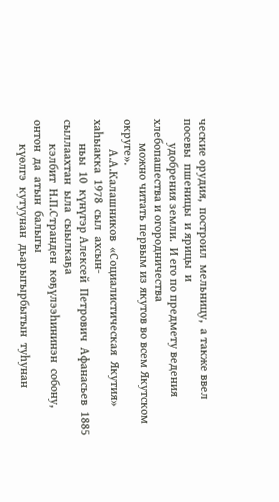ческие орудия,  построил  мельницу,  а также ввел  посевы  пшеницы  и ярицы  и
        удобрения земли.  И его по предмету ведения хлебопашества и огородничества
        можно читать первым из якутов во всем Якутском округе».
          А.А.Калашников  «Социалистическая  Якутия»  хаһыакка  1978  сыл  ахсын-
        ньы  10  күнүгэр Алексей  Петрович  Афанасьев  1885  сыллаахтан  ыла  сыылкаҕа
        кэлбит  Н.П.Странден  көҕүлээһининэн  собону,  онтон  да  атын  балыгы
        күөлгэ  кутуунан  дьарыгырбытын  туһунан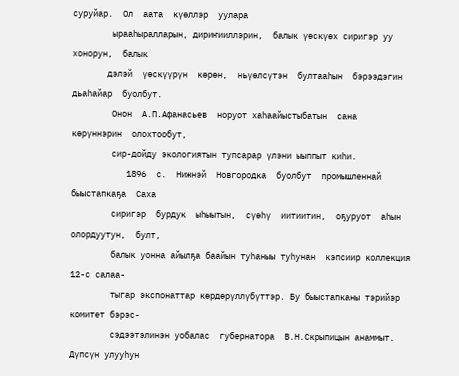суруйар.  Ол  аата  күөллэр  уулара
        ырааһыралларын, дириҥииллэрин,  балык үөскүөх сиригэр уу хонорун,  балык
       дэлэй  үөскүүрүн  көрөн,  ньүөлсүтэн  бултааһын  бэрээдэгин  дьаһайар  буолбут.
        Онон  А.П.Афанасьев  норуот хаһаайыстыбатын  сана  көрүннэрин  олохтообут,
        сир-дойду экологиятын тупсарар үлэни ыыппыт киһи.
           1896  с.  Нижнэй  Новгородка  буолбут  промышленнай  быыстапкаҕа  Саха
        сиригэр  бурдук  ыһыытын,  сүөһү  иитиитин,  оҕуруот  аһын  олордуутун,  булт,
        балык уонна айылҕа баайын туһаныы туһунан  кэпсиир коллекция  12-с салаа-
        тыгар экспонаттар көрдөрүллүбүттэр. Бу быыстапканы тэрийэр комитет бэрэс-
        сэдээтэлинэн уобалас  губернатора  В.Н.Скрыпицын анаммыт. Дүпсүн улууһун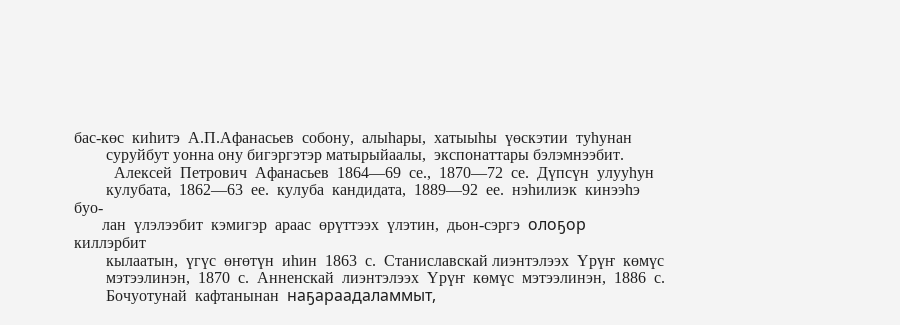бас-көс  киһитэ  А.П.Афанасьев  собону,  алыһары,  хатыыһы  үөскэтии  туһунан
        суруйбут уонна ону бигэргэтэр матырыйаалы,  экспонаттары бэлэмнээбит.
          Алексей  Петрович  Афанасьев  1864—69  се.,  1870—72  се.  Дүпсүн  улууһун
        кулубата,  1862—63  ее.  кулуба  кандидата,  1889—92  ее.  нэһилиэк  кинээһэ  буо-
       лан  үлэлээбит  кэмигэр  араас  өрүттээх  үлэтин,  дьон-сэргэ  олоҕор  киллэрбит
        кылаатын,  үгүс  өҥөтүн  иһин  1863  с.  Станиславскай лиэнтэлээх  Үрүҥ  көмүс
        мэтээлинэн,  1870  с.  Анненскай  лиэнтэлээх  Үрүҥ  көмүс  мэтээлинэн,  1886  с.
        Бочуотунай  кафтанынан  наҕараадаламмыт,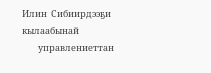Илин  Сибиирдээҕи  кылаабынай
        управлениеттан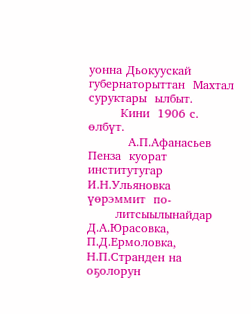уонна Дьокуускай  губернаторыттан  Махтал суруктары  ылбыт.
        Кини  1906 с.  өлбүт.
          А.П.Афанасьев  Пенза  куорат  институтугар  И.Н.Ульяновка  үөрэммит  по-
       литсыылынайдар  Д.А.Юрасовка,  П.Д.Ермоловка,  Н.П.Странден на  оҕолорун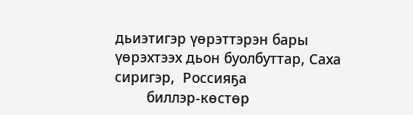дьиэтигэр үөрэттэрэн бары үөрэхтээх дьон буолбуттар, Саха сиригэр,  Россияҕа
        биллэр-көстөр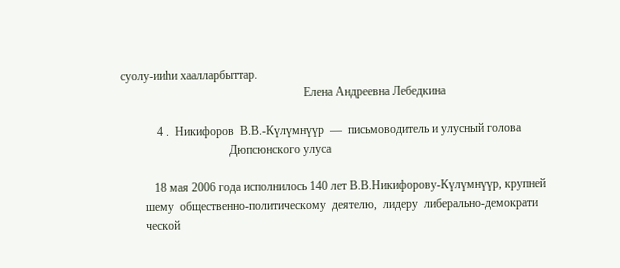суолу-ииһи хаалларбыттар.
                                                             Елена Андреевна Лебедкина

            4 .  Никифоров  В.В.-Күлүмнүүр  —  письмоводитель и улусный голова
                                    Дюпсюнского улуса

           18 мая 2006 года исполнилось 140 лет В.В.Никифорову-Күлүмнүүр, крупней
        шему  общественно-политическому  деятелю,  лидеру  либерально-демократи
        ческой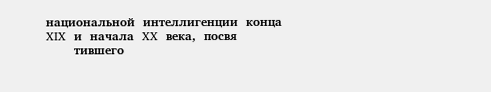национальной  интеллигенции  конца  XIX  и  начала  XX  века,  посвя
       тившего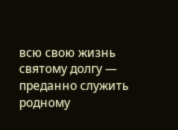всю свою жизнь святому долгу —  преданно служить родному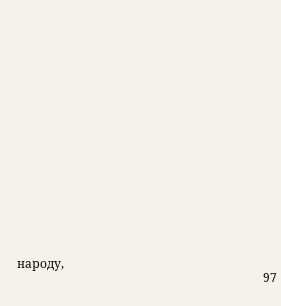народу,
                                                                                  97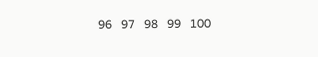96   97   98   99   100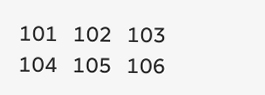101   102   103   104   105   106